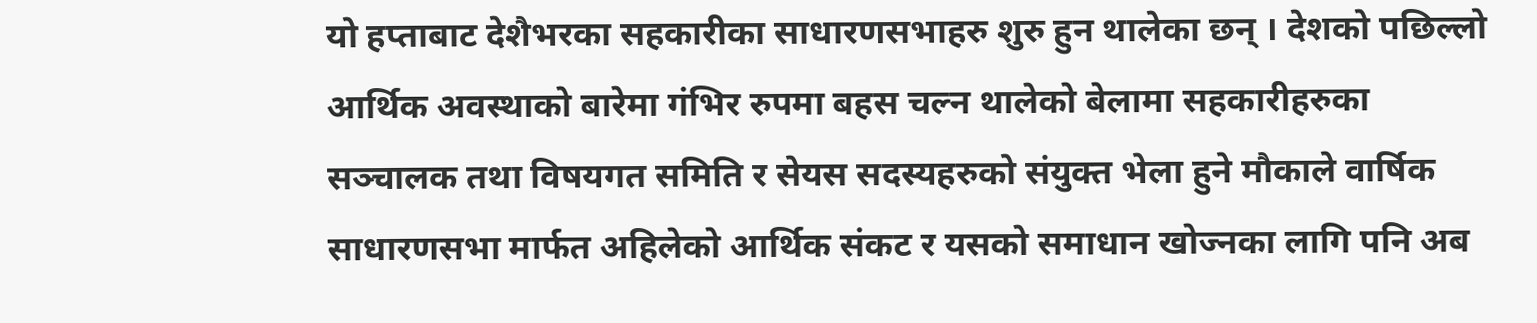यो हप्ताबाट देशैभरका सहकारीका साधारणसभाहरु शुरु हुन थालेका छन् । देशको पछिल्लो आर्थिक अवस्थाको बारेमा गंभिर रुपमा बहस चल्न थालेको बेलामा सहकारीहरुका सञ्चालक तथा विषयगत समिति र सेयस सदस्यहरुको संयुक्त भेला हुने मौकाले वार्षिक साधारणसभा मार्फत अहिलेको आर्थिक संकट र यसको समाधान खोज्नका लागि पनि अब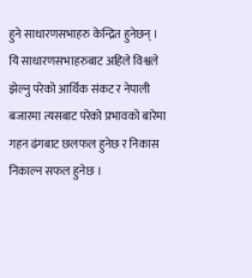हुने साधारणसभाहरु केन्द्रित हुनेछन् । यि साधारणसभाहरुबाट अहिले विश्वले झेल्नु परेको आर्थिक संकट र नेपाली बजारमा त्यसबाट परेको प्रभावको बारेमा गहन ढंगबाट छलफल हुनेछ र निकास निकाल्न सफल हुनेछ ।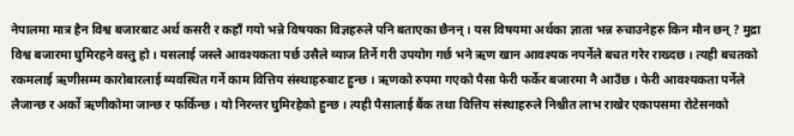नेपालमा मात्र हैन विश्व बजारबाट अर्थ कसरी र कहाँ गयो भन्ने विषयका विज्ञहरुले पनि बताएका छैनन् । यस विषयमा अर्थका ज्ञाता भन्न रुचाउनेहरु किन मौन छन् ? मुद्रा विश्व बजारमा घुमिरहने वस्तु हो । यसलाई जस्ले आवश्यकता पर्छ उसैले व्याज तिर्ने गरी उपयोग गर्छ भने ऋण खान आवश्यक नपर्नेले बचत गरेर राख्दछ । त्यही बचतको रकमलाई ऋणीसम्म कारोबारलाई व्यवस्थित गर्ने काम वित्तिय संस्थाहरुबाट हुन्छ । ऋणको रुपमा गएको पैसा फेरी फर्केर बजारमा नै आउँछ । फेरी आवश्यकता पर्नेले लैजान्छ र अर्को ऋणीकोमा जान्छ र फर्किन्छ । यो निरन्तर घुमिरहेको हुन्छ । त्यही पैसालाई बैंक तथा वित्तिय संस्थाहरुले निश्चीत लाभ राखेर एकापसमा रोटेसनको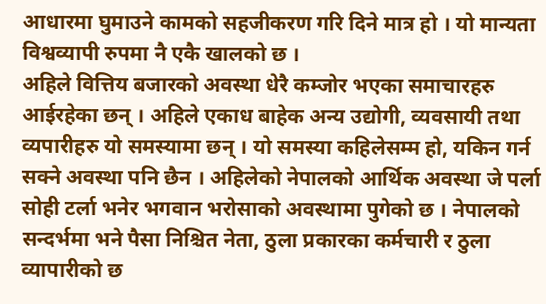आधारमा घुमाउने कामको सहजीकरण गरि दिने मात्र हो । यो मान्यता विश्वव्यापी रुपमा नै एकै खालको छ ।
अहिले वित्तिय बजारको अवस्था धेरै कम्जोर भएका समाचारहरु आईरहेका छन् । अहिले एकाध बाहेक अन्य उद्योगी, व्यवसायी तथा व्यपारीहरु यो समस्यामा छन् । यो समस्या कहिलेसम्म हो, यकिन गर्न सक्ने अवस्था पनि छैन । अहिलेको नेपालको आर्थिक अवस्था जे पर्ला सोही टर्ला भनेर भगवान भरोसाको अवस्थामा पुगेको छ । नेपालको सन्दर्भमा भने पैसा निश्चित नेता, ठुला प्रकारका कर्मचारी र ठुला व्यापारीको छ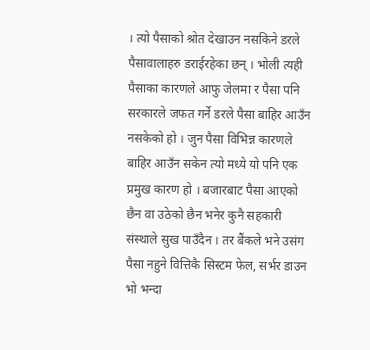। त्यो पैसाको श्रोत देखाउन नसकिने डरले पैसावालाहरु डराईरहेका छन् । भोली त्यही पैसाका कारणले आफु जेलमा र पैसा पनि सरकारले जफत गर्ने डरले पैसा बाहिर आउँन नसकेको हो । जुन पैसा विभिन्न कारणले बाहिर आउँन सकेन त्यो मध्ये यो पनि एक प्रमुख कारण हो । बजारबाट पैसा आएको छैन वा उठेको छैन भनेर कुनै सहकारी संस्थाले सुख पाउँदैन । तर बैंकले भने उसंग पैसा नहुने वित्तिकै सिस्टम फेल, सर्भर डाउन भो भन्दा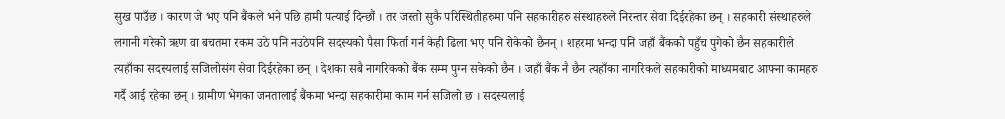सुख पाउँछ । कारण जे भए पनि बैंकले भने पछि हामी पत्याई दिन्छौं । तर जस्तो सुकै परिस्थितीहरुमा पनि सहकारीहरु संस्थाहरुले निरन्तर सेवा दिईरहेका छन् । सहकारी संस्थाहरुले लगानी गरेको ऋण वा बचतमा रकम उठे पनि नउठेपनि सदस्यको पैसा फिर्ता गर्न केही ढिला भए पनि रोकेको छैनन् । शहरमा भन्दा पनि जहाँ बैंकको पहुँच पुगेको छैन सहकारीले त्यहाँका सदस्यलाई सजिलोसंग सेवा दिईरहेका छन् । देशका सबै नागरिकको बैंक सम्म पुग्न सकेको छैन । जहाँ बैंक नै छैन त्यहाँका नागरिकले सहकारीको माध्यमबाट आफ्ना कामहरु गर्दै आई रहेका छन् । ग्रामीण भेगका जनतालाई बैंकमा भन्दा सहकारीमा काम गर्न सजिलो छ । सदस्यलाई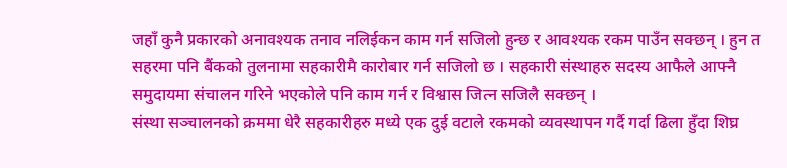जहाँ कुनै प्रकारको अनावश्यक तनाव नलिईकन काम गर्न सजिलो हुन्छ र आवश्यक रकम पाउँन सक्छन् । हुन त सहरमा पनि बैंकको तुलनामा सहकारीमै कारोबार गर्न सजिलो छ । सहकारी संस्थाहरु सदस्य आफैले आफ्नै समुदायमा संचालन गरिने भएकोले पनि काम गर्न र विश्वास जित्न सजिलै सक्छन् ।
संस्था सञ्चालनको क्रममा धेरै सहकारीहरु मध्ये एक दुई वटाले रकमको व्यवस्थापन गर्दै गर्दा ढिला हुँदा शिघ्र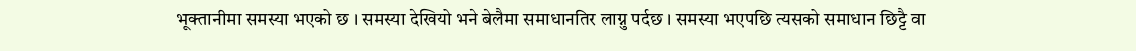भूक्तानीमा समस्या भएको छ । समस्या देखियो भने बेलैमा समाधानतिर लाग्नु पर्दछ । समस्या भएपछि त्यसको समाधान छिट्टै वा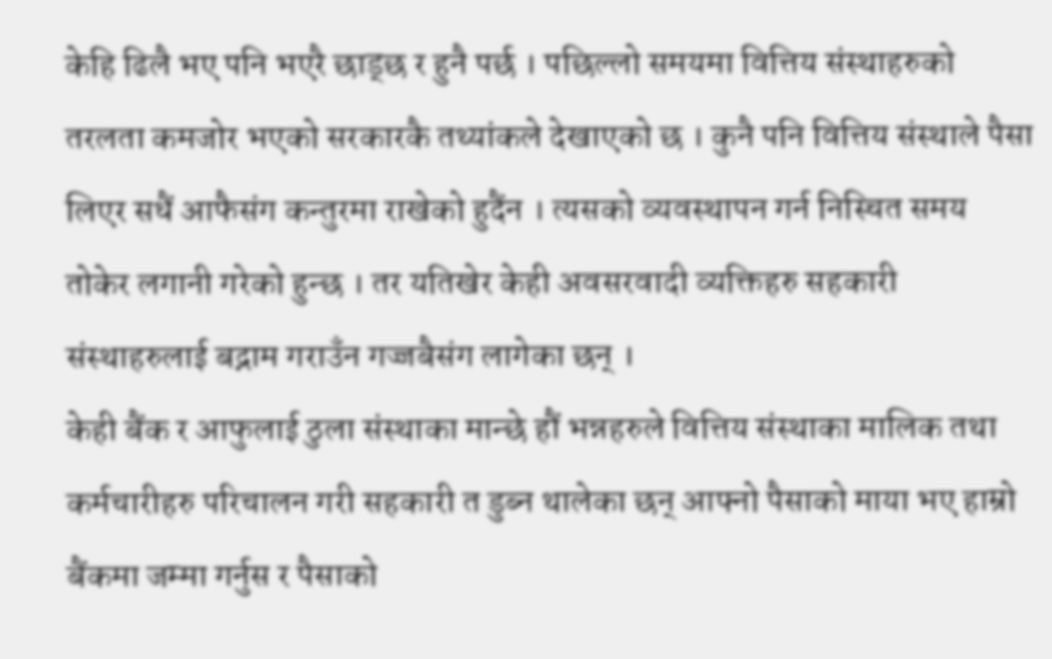केहि ढिलै भए पनि भएरै छाड्छ र हुनै पर्छ । पछिल्लो समयमा वित्तिय संस्थाहरुको तरलता कमजोर भएको सरकारकै तथ्यांकले देखाएको छ । कुनै पनि वित्तिय संस्थाले पैसा लिएर सधैं आफैसंग कन्तुरमा राखेको हुदैंन । त्यसको व्यवस्थापन गर्न निस्चित समय तोकेर लगानी गरेको हुन्छ । तर यतिखेर केही अवसरवादी व्यक्तिहरु सहकारी संस्थाहरुलाई बद्नाम गराउँन गज्जबैसंग लागेका छन् ।
केही बैंक र आफुलाई ठुला संस्थाका मान्छे हौं भन्नहरुले वित्तिय संस्थाका मालिक तथा कर्मचारीहरु परिचालन गरी सहकारी त डुब्न थालेका छन् आफ्नो पैसाको माया भए हाम्रो बैंकमा जम्मा गर्नुस र पैसाको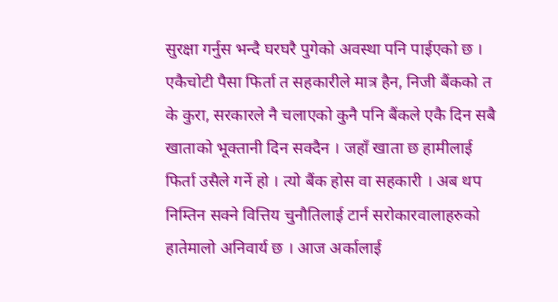सुरक्षा गर्नुस भन्दै घरघरै पुगेको अवस्था पनि पाईएको छ । एकैचोटी पैसा फिर्ता त सहकारीले मात्र हैन, निजी बैंकको त के कुरा, सरकारले नै चलाएको कुनै पनि बैंकले एकै दिन सबै खाताको भूक्तानी दिन सक्दैन । जहाँ खाता छ हामीलाई फिर्ता उसैले गर्ने हो । त्यो बैंक होस वा सहकारी । अब थप निम्तिन सक्ने वित्तिय चुनौतिलाई टार्न सरोकारवालाहरुको हातेमालो अनिवार्य छ । आज अर्कालाई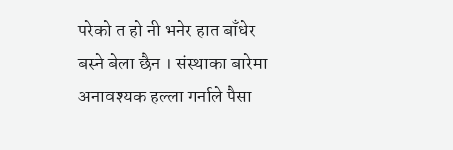परेको त हो नी भनेर हात बाँधेर बस्ने बेला छैन । संस्थाका बारेमा अनावश्यक हल्ला गर्नाले पैसा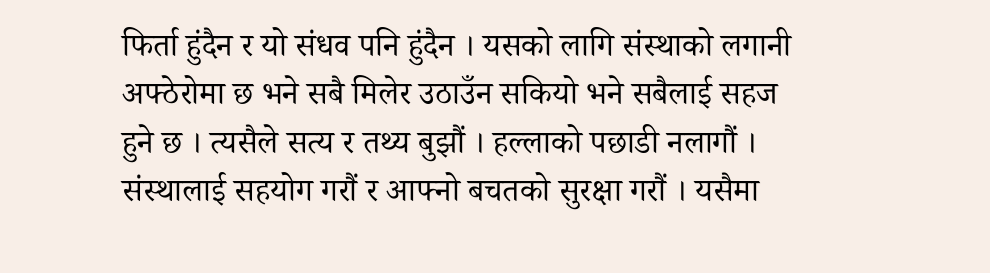फिर्ता हुंदैन र यो संधव पनि हुंदैन । यसको लागि संस्थाको लगानी अफ्ठेरोमा छ भने सबै मिलेर उठाउँन सकियो भने सबैलाई सहज हुने छ । त्यसैले सत्य र तथ्य बुझौं । हल्लाको पछाडी नलागौं । संस्थालाई सहयोग गरौं र आफ्नो बचतको सुरक्षा गरौं । यसैमा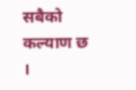सबैको कल्याण छ ।